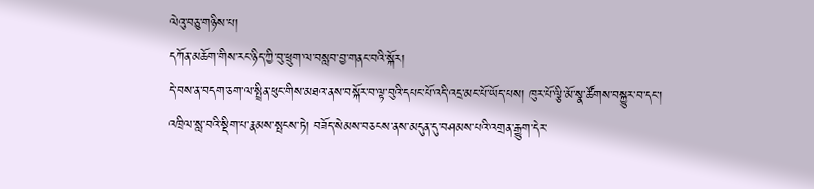ལེའུ་བཅུ་གཉིས་པ།
དཀོན་མཆོག་གིས་རང་ཉིད་ཀྱི་བུ་ཕྲུག་ལ་བསླབ་བྱ་གནང་བའི་སྐོར།
དེ་བས་ན་བདག་ཅག་ལ་སྤྲིན་ཕུང་གིས་མཐའ་ནས་བསྐོར་བ་ལྟ་བུའི་དཔང་པོ་འདི་འདྲ་མང་པོ་ཡོད་པས། ཁུར་པོ་ལྕི་མོ་སྣ་ཚོགས་བསྐྱུར་བ་དང་། འཁྲིལ་སླ་བའི་སྡིག་པ་རྣམས་སྤངས་ཏེ། བཟོད་སེམས་བཅངས་ནས་མདུན་དུ་བཤམས་པའི་འགྲན་རྒྱུག་དེར་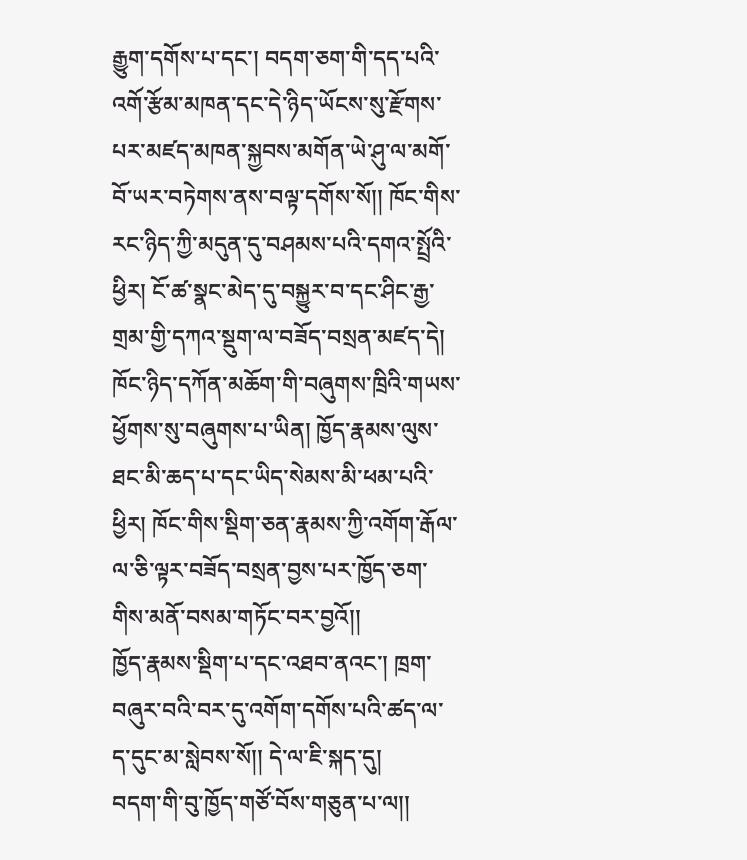རྒྱུག་དགོས་པ་དང་། བདག་ཅག་གི་དད་པའི་འགོ་རྩོམ་མཁན་དང་དེ་ཉིད་ཡོངས་སུ་རྫོགས་པར་མཛད་མཁན་སྐྱབས་མགོན་ཡེ་ཤུ་ལ་མགོ་བོ་ཡར་བཏེགས་ནས་བལྟ་དགོས་སོ།། ཁོང་གིས་རང་ཉིད་ཀྱི་མདུན་དུ་བཤམས་པའི་དགའ་སྤྲོའི་ཕྱིར། ངོ་ཚ་སྣང་མེད་དུ་བསྐྱུར་བ་དང་ཤིང་རྒྱ་གྲམ་གྱི་དཀའ་སྡུག་ལ་བཟོད་བསྲན་མཛད་དེ། ཁོང་ཉིད་དཀོན་མཆོག་གི་བཞུགས་ཁྲིའི་གཡས་ཕྱོགས་སུ་བཞུགས་པ་ཡིན། ཁྱོད་རྣམས་ལུས་ཐང་མི་ཆད་པ་དང་ཡིད་སེམས་མི་ཕམ་པའི་ཕྱིར། ཁོང་གིས་སྡིག་ཅན་རྣམས་ཀྱི་འགོག་རྒོལ་ལ་ཅི་ལྟར་བཟོད་བསྲན་བྱས་པར་ཁྱོད་ཅག་གིས་མནོ་བསམ་གཏོང་བར་བྱའོ།།
ཁྱོད་རྣམས་སྡིག་པ་དང་འཐབ་ནའང་། ཁྲག་བཞུར་བའི་བར་དུ་འགོག་དགོས་པའི་ཚད་ལ་ད་དུང་མ་སླེབས་སོ།། དེ་ལ་ཇི་སྐད་དུ།
བདག་གི་བུ་ཁྱོད་གཙོ་བོས་གཅུན་པ་ལ།།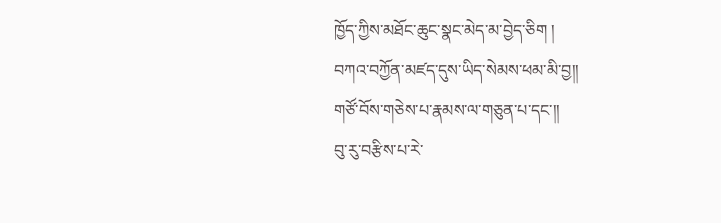ཁྱོད་ཀྱིས་མཐོང་ཆུང་སྣང་མེད་མ་བྱེད་ཅིག །
བཀའ་བཀྱོན་མཛད་དུས་ཡིད་སེམས་ཕམ་མི་བྱ།།
གཙོ་བོས་གཅེས་པ་རྣམས་ལ་གཅུན་པ་དང་།།
བུ་རུ་བརྩིས་པ་རེ་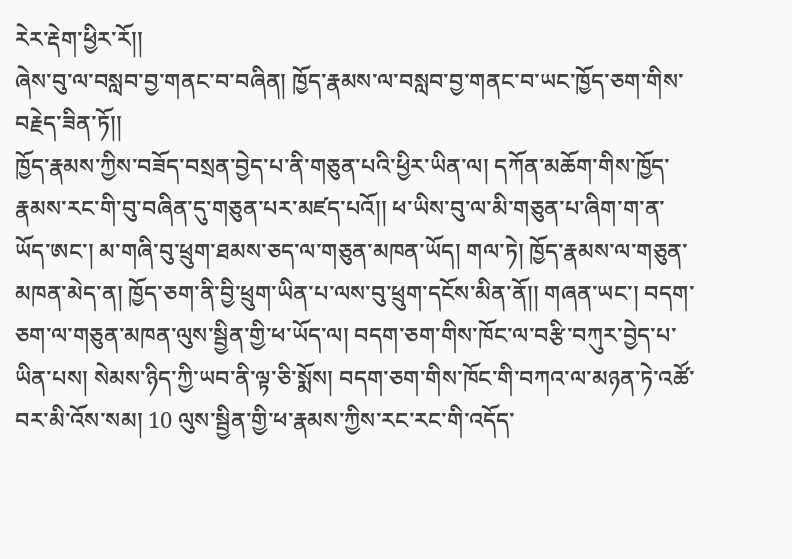རེར་རྡེག་ཕྱིར་རོ།།
ཞེས་བུ་ལ་བསླབ་བྱ་གནང་བ་བཞིན། ཁྱོད་རྣམས་ལ་བསླབ་བྱ་གནང་བ་ཡང་ཁྱོད་ཅག་གིས་བརྗེད་ཟིན་ཏོ།།
ཁྱོད་རྣམས་ཀྱིས་བཟོད་བསྲན་བྱེད་པ་ནི་གཅུན་པའི་ཕྱིར་ཡིན་ལ། དཀོན་མཆོག་གིས་ཁྱོད་རྣམས་རང་གི་བུ་བཞིན་དུ་གཅུན་པར་མཛད་པའོ།། ཕ་ཡིས་བུ་ལ་མི་གཅུན་པ་ཞིག་ག་ན་ཡོད་ཨང་། མ་གཞི་བུ་ཕྲུག་ཐམས་ཅད་ལ་གཅུན་མཁན་ཡོད། གལ་ཏེ། ཁྱོད་རྣམས་ལ་གཅུན་མཁན་མེད་ན། ཁྱོད་ཅག་ནི་བྱི་ཕྲུག་ཡིན་པ་ལས་བུ་ཕྲུག་དངོས་མིན་ནོ།། གཞན་ཡང་། བདག་ཅག་ལ་གཅུན་མཁན་ལུས་སྦྱིན་གྱི་ཕ་ཡོད་ལ། བདག་ཅག་གིས་ཁོང་ལ་བརྩི་བཀུར་བྱེད་པ་ཡིན་པས། སེམས་ཉིད་ཀྱི་ཡབ་ནི་ལྟ་ཅི་སྨོས། བདག་ཅག་གིས་ཁོང་གི་བཀའ་ལ་མཉན་ཏེ་འཚོ་བར་མི་འོས་སམ། 10 ལུས་སྦྱིན་གྱི་ཕ་རྣམས་ཀྱིས་རང་རང་གི་འདོད་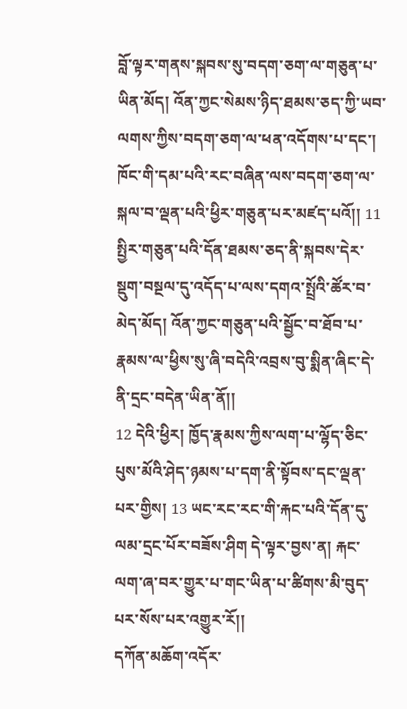བློ་ལྟར་གནས་སྐབས་སུ་བདག་ཅག་ལ་གཅུན་པ་ཡིན་མོད། འོན་ཀྱང་སེམས་ཉིད་ཐམས་ཅད་ཀྱི་ཡབ་ལགས་ཀྱིས་བདག་ཅག་ལ་ཕན་འདོགས་པ་དང་། ཁོང་གི་དམ་པའི་རང་བཞིན་ལས་བདག་ཅག་ལ་སྐལ་བ་ལྡན་པའི་ཕྱིར་གཅུན་པར་མཛད་པའོ།། 11 སྤྱིར་གཅུན་པའི་དོན་ཐམས་ཅད་ནི་སྐབས་དེར་སྡུག་བསྔལ་དུ་འདོད་པ་ལས་དགའ་སྤྲོའི་ཚོར་བ་མེད་མོད། འོན་ཀྱང་གཅུན་པའི་སྦྱོང་བ་ཐོབ་པ་རྣམས་ལ་ཕྱིས་སུ་ཞི་བདེའི་འབྲས་བུ་སྨིན་ཞིང་དེ་ནི་དྲང་བདེན་ཡིན་ནོ།།
12 དེའི་ཕྱིར། ཁྱོད་རྣམས་ཀྱིས་ལག་པ་ལྷོད་ཅིང་པུས་མོའི་ཤེད་ཉམས་པ་དག་ནི་སྟོབས་དང་ལྡན་པར་གྱིས། 13 ཡང་རང་རང་གི་རྐང་པའི་དོན་དུ་ལམ་དྲང་པོར་བཟོས་ཤིག དེ་ལྟར་བྱས་ན། རྐང་ལག་ཞ་བར་གྱུར་པ་གང་ཡིན་པ་ཚིགས་མི་བུད་པར་སོས་པར་འགྱུར་རོ།།
དཀོན་མཆོག་འདོར་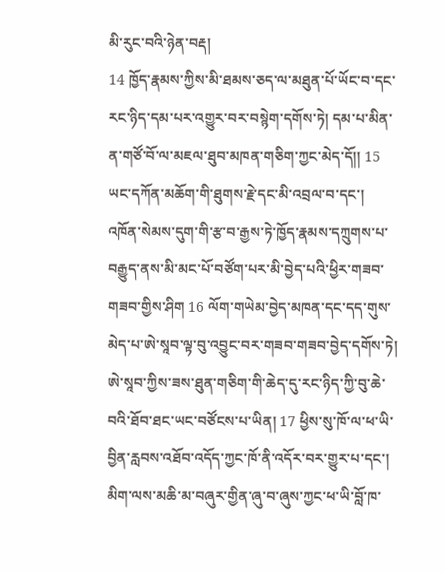མི་རུང་བའི་ཉེན་བརྡ།
14 ཁྱོད་རྣམས་ཀྱིས་མི་ཐམས་ཅད་ལ་མཐུན་པོ་ཡོང་བ་དང་རང་ཉིད་དམ་པར་འགྱུར་བར་བསྙེག་དགོས་ཏེ། དམ་པ་མིན་ན་གཙོ་བོ་ལ་མཇལ་ཐུབ་མཁན་གཅིག་ཀྱང་མེད་དོ།། 15 ཡང་དཀོན་མཆོག་གི་ཐུགས་རྗེ་དང་མི་འབྲལ་བ་དང་། འཁོན་སེམས་དུག་གི་རྩ་བ་རྒྱས་ཏེ་ཁྱོད་རྣམས་དཀྲུགས་པ་བརྒྱུད་ནས་མི་མང་པོ་བཙོག་པར་མི་བྱེད་པའི་ཕྱིར་གཟབ་གཟབ་གྱིས་ཤིག 16 ལོག་གཡེམ་བྱེད་མཁན་དང་དད་གུས་མེད་པ་ཨེ་སཱབ་ལྟ་བུ་འབྱུང་བར་གཟབ་གཟབ་བྱེད་དགོས་ཏེ། ཨེ་སཱབ་ཀྱིས་ཟས་ཐུན་གཅིག་གི་ཆེད་དུ་རང་ཉིད་ཀྱི་བུ་ཆེ་བའི་ཐོབ་ཐང་ཡང་བཙོངས་པ་ཡིན། 17 ཕྱིས་སུ་ཁོ་ལ་ཕ་ཡི་བྱིན་རླབས་འཐོབ་འདོད་ཀྱང་ཁོ་ནི་འདོར་བར་གྱུར་པ་དང་། མིག་ལས་མཆི་མ་བཞུར་གྱིན་ཞུ་བ་ཞུས་ཀྱང་ཕ་ཡི་བློ་ཁ་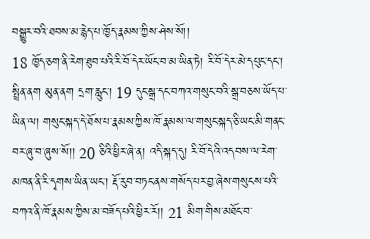བསྒྱུར་བའི་ཐབས་མ་རྙེད་པ་ཁྱོད་རྣམས་ཀྱིས་ཤེས་སོ།།
18 ཁྱོད་ཅག་ནི་རེག་ཐུབ་པའི་རི་བོ་དེར་ཡོང་བ་མ་ཡིན་ཏེ། རི་བོ་དེར་མེ་དཔུང་དང་། སྤྲིན་ནག མུན་ནག དྲག་རླུང་། 19 དུང་སྒྲ་དང་བཀའ་གསུང་བའི་སྒྲ་བཅས་ཡོད་པ་ཡིན་ལ། གསུང་སྐད་དེ་ཐོས་པ་རྣམས་ཀྱིས་ཁོ་རྣམས་ལ་གསུང་སྐད་ཅི་ཡང་མི་གནང་བར་ཞུ་བ་ཞུས་སོ།། 20 ཅིའི་ཕྱིར་ཞེ་ན། འདི་སྐད་དུ། རི་བོ་དེའི་འདབས་ལ་རེག་མཁན་ནི་རི་དྭགས་ཡིན་ཡང་། རྡོ་རུབ་བཏང་ནས་གསོད་པར་བྱ་ཞེས་གསུངས་པའི་བཀའ་ནི་ཁོ་རྣམས་ཀྱིས་མ་བཟོད་པའི་ཕྱིར་རོ།། 21 མིག་གིས་མཐོང་བ་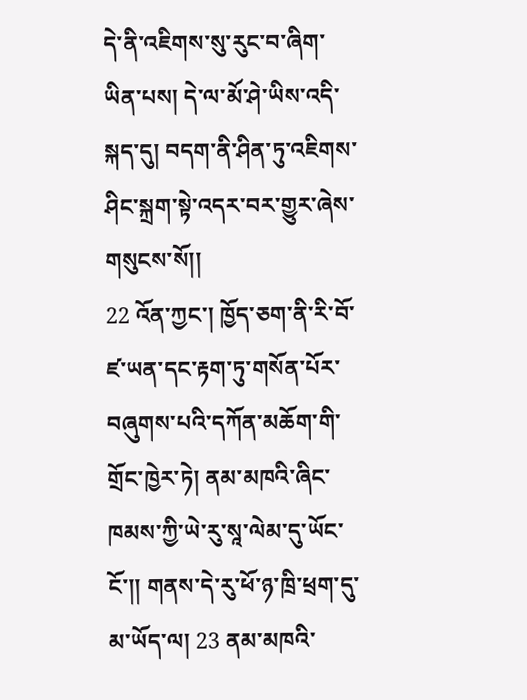དེ་ནི་འཇིགས་སུ་རུང་བ་ཞིག་ཡིན་པས། དེ་ལ་མོ་ཤེ་ཡིས་འདི་སྐད་དུ། བདག་ནི་ཤིན་ཏུ་འཇིགས་ཤིང་སྐྲག་སྟེ་འདར་བར་གྱུར་ཞེས་གསུངས་སོ།།
22 འོན་ཀྱང་། ཁྱོད་ཅག་ནི་རི་བོ་ཛ་ཡན་དང་རྟག་ཏུ་གསོན་པོར་བཞུགས་པའི་དཀོན་མཆོག་གི་གྲོང་ཁྱེར་ཏེ། ནམ་མཁའི་ཞིང་ཁམས་ཀྱི་ཡེ་རུ་སཱ་ལེམ་དུ་ཡོང་ངོ་།། གནས་དེ་རུ་ཕོ་ཉ་ཁྲི་ཕྲག་དུ་མ་ཡོད་ལ། 23 ནམ་མཁའི་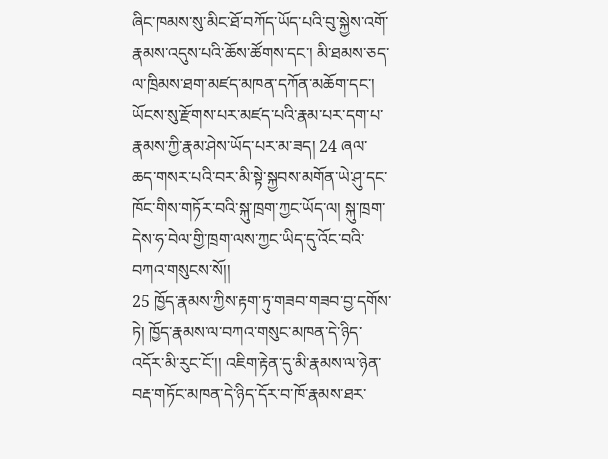ཞིང་ཁམས་སུ་མིང་ཐོ་བཀོད་ཡོད་པའི་བུ་སྐྱེས་འགོ་རྣམས་འདུས་པའི་ཆོས་ཚོགས་དང་། མི་ཐམས་ཅད་ལ་ཁྲིམས་ཐག་མཛད་མཁན་དཀོན་མཆོག་དང་། ཡོངས་སུ་རྫོགས་པར་མཛད་པའི་རྣམ་པར་དག་པ་རྣམས་ཀྱི་རྣམ་ཤེས་ཡོད་པར་མ་ཟད། 24 ཞལ་ཆད་གསར་པའི་བར་མི་སྟེ་སྐྱབས་མགོན་ཡེ་ཤུ་དང་ཁོང་གིས་གཏོར་བའི་སྐུ་ཁྲག་ཀྱང་ཡོད་ལ། སྐུ་ཁྲག་དེས་ཧ་བེལ་གྱི་ཁྲག་ལས་ཀྱང་ཡིད་དུ་འོང་བའི་བཀའ་གསུངས་སོ།།
25 ཁྱོད་རྣམས་ཀྱིས་རྟག་ཏུ་གཟབ་གཟབ་བྱ་དགོས་ཏེ། ཁྱོད་རྣམས་ལ་བཀའ་གསུང་མཁན་དེ་ཉིད་འདོར་མི་རུང་ངོ་།། འཇིག་རྟེན་དུ་མི་རྣམས་ལ་ཉེན་བརྡ་གཏོང་མཁན་དེ་ཉིད་དོར་བ་ཁོ་རྣམས་ཐར་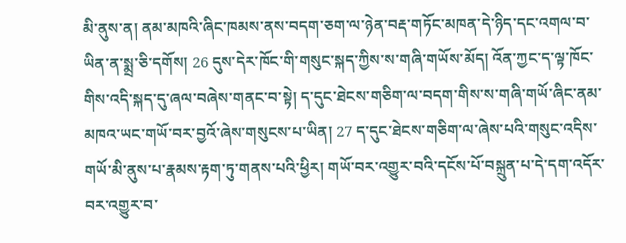མི་ནུས་ན། ནམ་མཁའི་ཞིང་ཁམས་ནས་བདག་ཅག་ལ་ཉེན་བརྡ་གཏོང་མཁན་དེ་ཉིད་དང་འགལ་བ་ཡིན་ན་སྨྲ་ཅི་དགོས། 26 དུས་དེར་ཁོང་གི་གསུང་སྐད་ཀྱིས་ས་གཞི་གཡོས་མོད། འོན་ཀྱང་ད་ལྟ་ཁོང་གིས་འདི་སྐད་དུ་ཞལ་བཞེས་གནང་བ་སྟེ། ད་དུང་ཐེངས་གཅིག་ལ་བདག་གིས་ས་གཞི་གཡོ་ཞིང་ནམ་མཁའ་ཡང་གཡོ་བར་བྱའོ་ཞེས་གསུངས་པ་ཡིན། 27 ད་དུང་ཐེངས་གཅིག་ལ་ཞེས་པའི་གསུང་འདིས་གཡོ་མི་ནུས་པ་རྣམས་རྟག་ཏུ་གནས་པའི་ཕྱིར། གཡོ་བར་འགྱུར་བའི་དངོས་པོ་བསྐྲུན་པ་དེ་དག་འདོར་བར་འགྱུར་བ་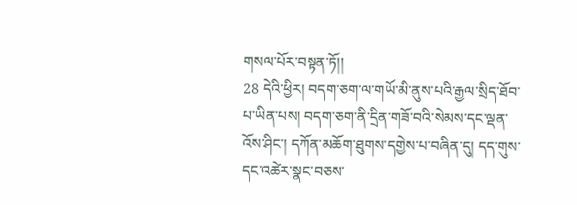གསལ་པོར་བསྟན་ཏོ།།
28 དེའི་ཕྱིར། བདག་ཅག་ལ་གཡོ་མི་ནུས་པའི་རྒྱལ་སྲིད་ཐོབ་པ་ཡིན་པས། བདག་ཅག་ནི་དྲིན་གཟོ་བའི་སེམས་དང་ལྡན་འོས་ཤིང་། དཀོན་མཆོག་ཐུགས་དགྱེས་པ་བཞིན་དུ། དད་གུས་དང་འཚེར་སྣང་བཅས་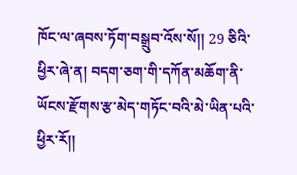ཁོང་ལ་ཞབས་ཏོག་བསྒྲུབ་འོས་སོ།། 29 ཅིའི་ཕྱིར་ཞེ་ན། བདག་ཅག་གི་དཀོན་མཆོག་ནི་ཡོངས་རྫོགས་རྩ་མེད་གཏོང་བའི་མེ་ཡིན་པའི་ཕྱིར་རོ།།